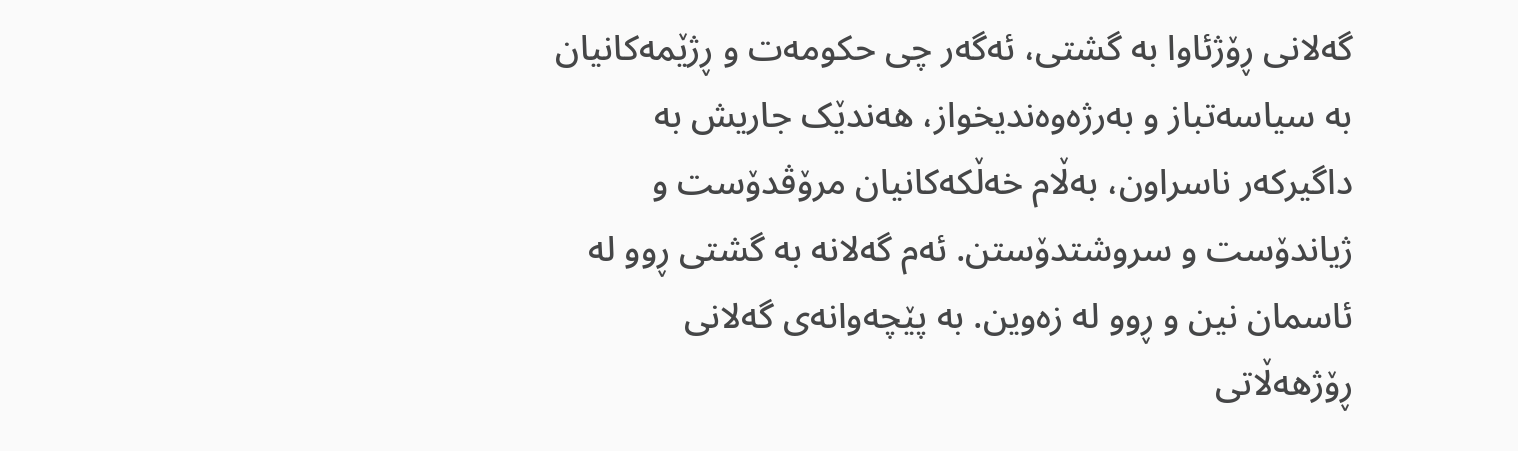گەلانی ڕۆژئاوا بە گشتی، ئەگەر چی حکومەت و ڕژێمەکانیان بە سیاسەتباز و بەرژەوەندیخواز، هەندێک جاریش بە داگیرکەر ناسراون، بەڵام خەڵکەکانیان مرۆڤدۆست و ژیاندۆست و سروشتدۆستن. ئەم گەلانە بە گشتی ڕوو لە ئاسمان نین و ڕوو لە زەوین. بە پێچەوانەی گەلانی ڕۆژهەڵاتی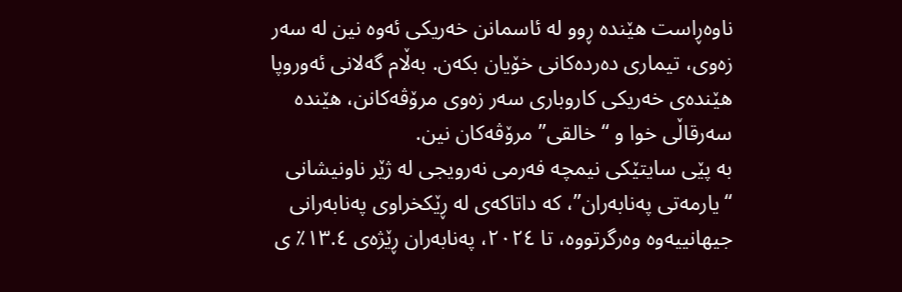ناوەڕاست هێندە ڕوو لە ئاسمانن خەریکی ئەوە نین لە سەر زەوی، تیماری دەردەکانی خۆیان بکەن. بەڵام گەلانی ئەوروپا هێندەی خەریکی کاروباری سەر زەوی مرۆڤەکانن، هێندە سەرقاڵی خوا و “خالقی” مرۆڤەکان نین.
بە پێی سایتێکی نیمچە فەرمی نەرویجی لە ژێر ناونیشانی “یارمەتی پەنابەران”، کە داتاکەی لە ڕێکخراوی پەنابەرانی جیهانییەوە وەرگرتووە، تا ٢٠٢٤، پەنابەران ڕێژەی ١٣.٤٪ ی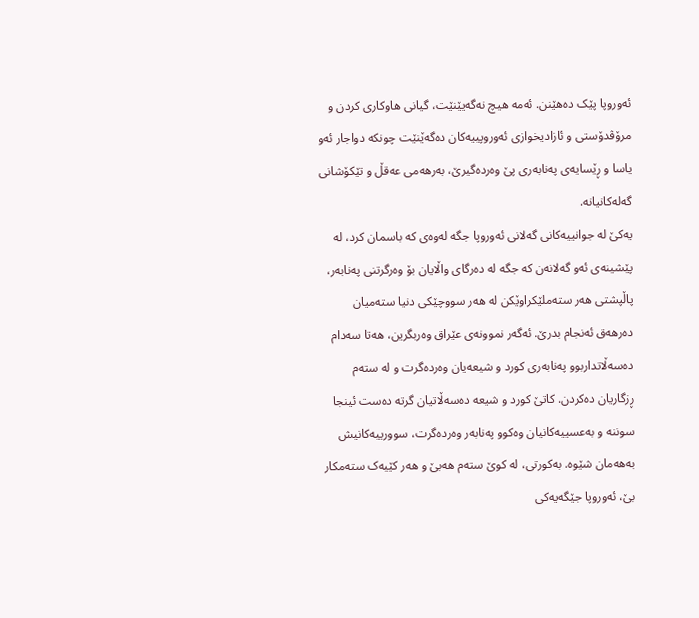ئەوروپا پێک دەهێنن. ئەمە هیچ نەگەیێنێت، گیانی هاوکاری کردن و مرۆڤدۆستی و ئازادیخوازی ئەوروپییەکان دەگەێنێت چونکە دواجار ئەو یاسا و ڕێسایەی پەنابەری پێ وەردەگیرێ، بەرهەمی عەقڵ و تێکۆشانی گەلەکانیانە.
یەکێ لە جوانییەکانی گەلانی ئەوروپا جگە لەوەی کە باسمان کرد، لە پێشینەی ئەو گەلانەن کە جگە لە دەرگای واڵایان بۆ وەرگرتنی پەنابەر، پاڵپشتی هەر ستەملێکراوێکن لە هەر سووچێکی دنیا ستەمیان دەرهەق ئەنجام بدرێ. ئەگەر نموونەی عێراق وەربگرین، هەتا سەدام دەسەڵاتداربوو پەنابەری کورد و شیعەیان وەردەگرت و لە ستەم ڕزگاریان دەکردن. کاتێ کورد و شیعە دەسەڵاتیان گرتە دەست ئینجا سوننە و بەعسییەکانیان وەکوو پەنابەر وەردەگرت، سوورییەکانیش بەهەمان شێوە. بەکورتی، لە کوێ ستەم هەبێ و هەر کێیەک ستەمکار بێ، ئەوروپا جێگەیەکی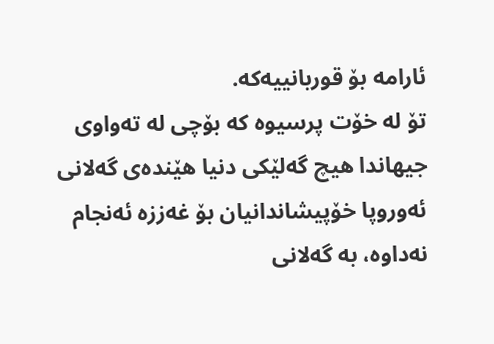ئارامە بۆ قوربانییەکە.
تۆ لە خۆت پرسیوە کە بۆچی لە تەواوی جیهاندا هیچ گەلێکی دنیا هێندەی گەلانی ئەوروپا خۆپیشاندانیان بۆ غەززە ئەنجام نەداوە، بە گەلانی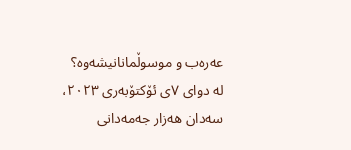عەرەب و موسوڵمانانیشەوە؟
لە دوای ٧ی ئۆکتۆبەری ٢٠٢٣، سەدان هەزار جەمەدانی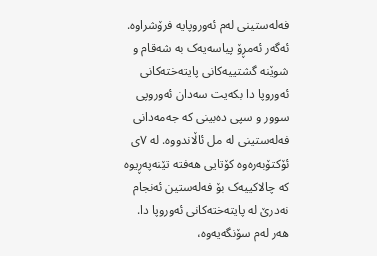فەلەستینی لەم ئەوروپایە فرۆشراوە. ئەگەر ئەمڕۆ پیاسەیەک بە شەقام و شوێنە گشتییەکانی پایتەختەکانی ئەوروپا دا بکەیت سەدان ئەوروپی سوور و سپی دەبینی کە جەمەدانی فەلەستینی لە مل ئاڵاندووە. لە ٧ی ئۆکتۆبەرەوە کۆتایی هەفتە تێنەپەڕیوە کە چالاکییەک بۆ فەلەستین ئەنجام نەدرێ لە پایتەختەکانی ئەوروپا دا.
هەر لەم سۆنگەیەوە،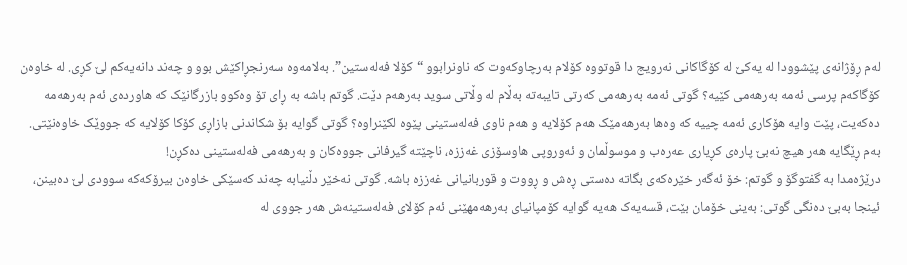لەم ڕۆژانەی پێشوودا لە یەکێ لە کۆگاکانی نەرویج دا قوتووە کۆلام بەرچاوکەوت کە ناونرابوو “کۆلا فەلەستین”. بەلامەوە سەرنجڕاکێش بوو و چەند دانەیەکم لێ کڕی. لە خاوەن کۆگاکەم پرسی ئەمە بەرهەمی کێیە؟ گوتی ئەمە بەرهەمی کەرتی تایبەتە بەڵام لە وڵاتی سوید بەرهەم دێت. گوتم باشە بە ڕای تۆ وەکوو بازرگانێک کە هاوردەی ئەم بەرهەمە دەکەیت، پێت وایە هۆکاری ئەمە چییە کە وەها بەرهەمێک هەم کۆلایە و هەم ناوی فەلەستینی پێوە لکێنراوە؟ گوتی گوایە بۆ شکاندنی بازاڕی کۆکا کۆلایە کە جووێک خاوەنێتی. بەم ڕێگایە هەر هیچ نەبێ پارەی کڕیاری عەرەب و موسوڵمان و ئەوروپی هاوسۆزی غەززە، ناچێتە گیرفانی جووەکان و بەرهەمی فەلەستینی دەکڕن!
درێژەمدا بە گفتوگۆ و گوتم: خۆ ئەگەر خێرەکەی بگاتە دەستی ڕەش و ڕووت و قوربانیانی غەززە باشە. گوتی نەخێر دڵنیابە چەند کەسێکی خاوەن بیرۆکەکە سوودی لێ دەبینن، ئینجا بەبێ دەنگی گوتی: بەینی خۆمان بێت، قسەیەک هەیە گوایە کۆمپانیای بەرهەمهێنی ئەم کۆلای فەلەستینەش هەر جووی لە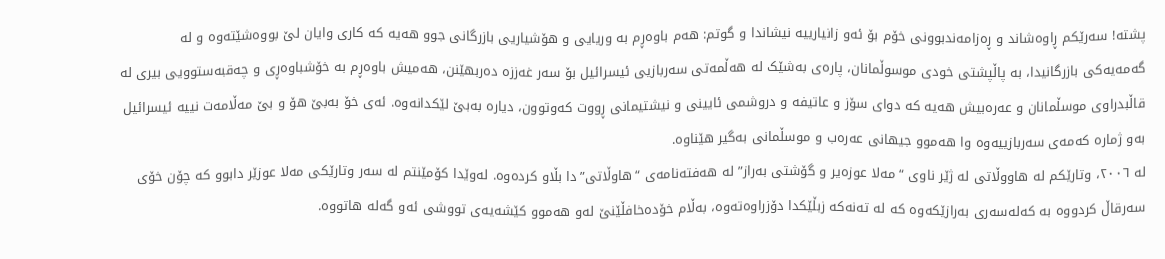پشتە! سەرێکم ڕاوەشاند و ڕەزامەندبوونی خۆم بۆ ئەو زانیارییە نیشاندا و گوتم: هەم باوەڕم بە وریایی و هۆشیاریی بازرگانی جوو هەیە کە کاری وایان لێ بووەشێتەوە و لە گەمەیەکی بازرگانیدا، بە پاڵپشتی خودی موسوڵمانان، پارەی بەشێک لە هەڵمەتی سەربازیی ئیسرائیل بۆ سەر غەززە دەربهێنن، هەمیش باوەڕم بە خۆشباوەڕی و چەقبەستوویی بیری لە قاڵبدراوی موسڵمانان و عەرەبیش هەیە کە دوای سۆز و عاتیفە و دروشمی ئایینی و نیشتیمانی ڕووت کەوتوون، دیارە بەبێ لێکدانەوە. ئەی خۆ بەبێ هۆ و بێ مەڵامەت نییە ئیسرائیل بەو ژمارە کەمەی سەربازییەوە وا هەموو جیهانی عەرەب و موسڵمانی بەگیر هێناوە.
لە ٢٠٠٦، وتارێکم لە هاووڵاتی لە ژێر ناوی “مەلا عوزەیر و گۆشتی بەراز” لە هەفتەنامەی “هاوڵاتی”دا بڵاو کردەوە. لەوێدا کۆمێنتم لە سەر وتارێکی مەلا عوزێر دابوو کە چۆن خۆی سەرقاڵ کردووە بە کەلەسەری بەرازێکەوە کە لە تەنەکە زبڵێکدا دۆزراوەتەوە، بەڵام خۆدەخافڵێنێ لەو هەموو کێشەیەی تووشی ئەو گەلە هاتووە.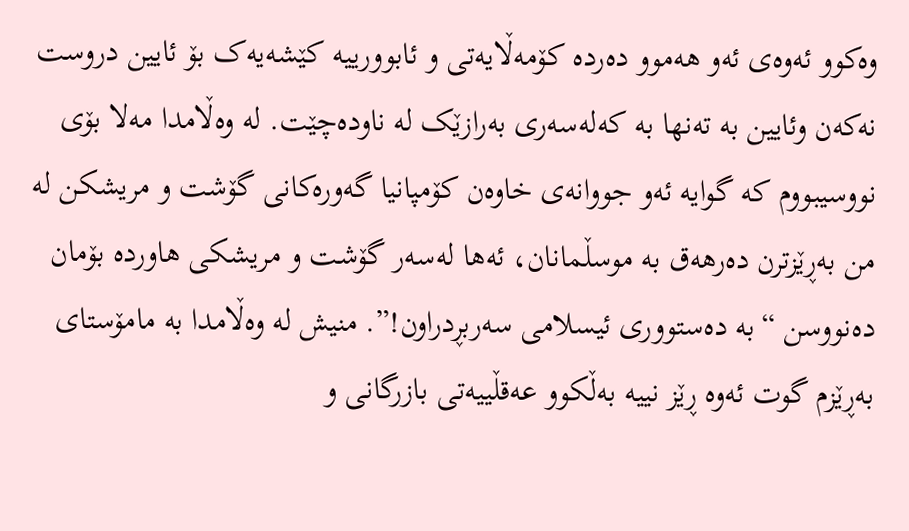وەکوو ئەوەی ئەو هەموو دەردە کۆمەڵایەتی و ئابوورییە کێشەیەک بۆ ئایین دروست نەکەن وئایین بە تەنها بە کەلەسەری بەرازێک لە ناودەچێت. لە وەڵامدا مەلا بۆی نووسیبووم کە گوایە ئەو جووانەی خاوەن کۆمپانیا گەورەکانی گۆشت و مریشکن لە من بەڕێزترن دەرهەق بە موسڵمانان، ئەها لەسەر گۆشت و مریشکی هاوردە بۆمان دەنووسن “بە دەستووری ئیسلامی سەربڕدراون!”. منیش لە وەڵامدا بە مامۆستای بەڕێزم گوت ئەوە ڕێز نییە بەڵکوو عەقڵییەتی بازرگانی و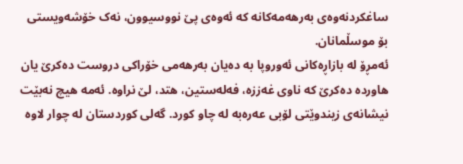ساغکردنەوەی بەرهەمەکانە کە ئەوەی پێ نووسیوون، نەک خۆشەویستی بۆ موسڵمانان.
ئەمڕۆ لە بازاڕەکانی ئەوروپا بە دەیان بەرهەمی خۆراکی دروست دەکرێ یان هاوردە دەکرێ کە ناوی غەززە، فەلەستین، هتد، لێ نراوە. ئەمە هیچ نەبێت نیشانەی زیندوێتی لۆبی عەرەبە لە چاو کورد. گەلی کوردستان لە چوار لاوە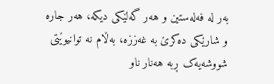بەر لە فەلەستین و هەر گەلێکی دیکە، هەر جارە و شارێکی دەکرێ بە غەززە، بەڵام نە توانیوێتی شووشەیەک ڕبە هەنار ناو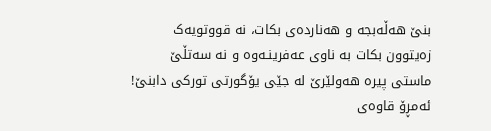بنێ هەڵەبجە و هەناردەی بکات، نە قووتویەک زەیتوون بکات بە ناوی عەفرینـەوە و نە سەتڵێ ماستی پیرە هەولێرێ لە جێی یۆگورتی تورکی دابنێ!
ئەمڕۆ قاوەی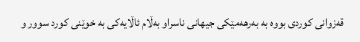قەزوانی کوردی بووە بە بەرهەمێکی جیهانی ناسراو بەڵام ئاڵایەکی بە خوێنی کورد سوور و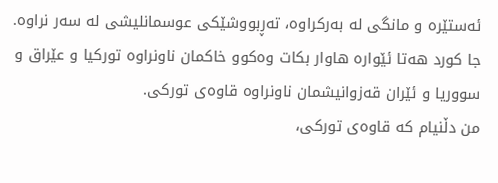ئەستێرە و مانگی لە بەرکراوە، تەڕبووشێکی عوسمانلیشی لە سەر نراوە. جا کورد هەتا ئێوارە هاوار بکات وەکوو خاکمان ناونراوە تورکیا و عێراق و سووریا و ئێران قەزوانیشمان ناونراوە قاوەی تورکی.
من دڵنیام کە قاوەی تورکی،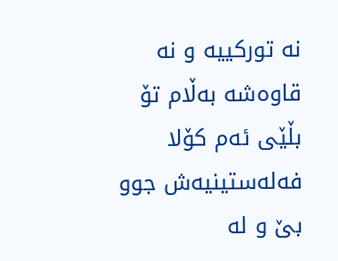نە تورکییە و نە قاوەشە بەڵام تۆ بڵێی ئەم کۆلا فەلەستینیەش جوو بێ و لە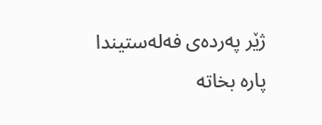ژێر پەردەی فەلەستیندا پارە بخاتە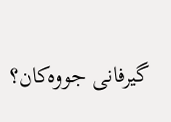گیرفانی جووەکان؟